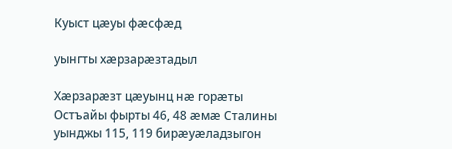Куыст цæуы фæсфæд

уынгты хæрзарæзтадыл

Хæрзарæзт цæуынц нæ горæты Остъайы фырты 46, 48 æмæ Сталины уынджы 115, 119 бирæуæладзыгон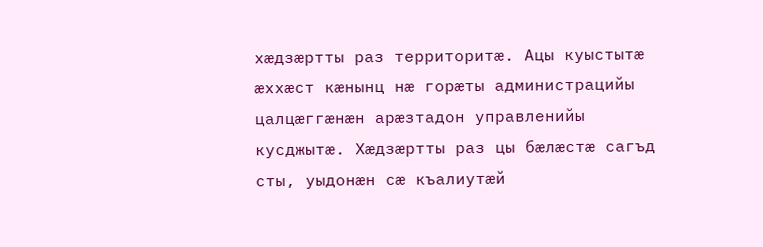хæдзæртты раз территоритæ. Ацы куыстытæ æххæст кæнынц нæ горæты администрацийы цалцæггæнæн арæзтадон управленийы кусджытæ. Хæдзæртты раз цы бæлæстæ сагъд сты, уыдонæн сæ къалиутæй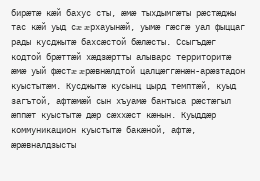бирæтæ кæй бахус сты, æмæ тыхдымгæты рæстæджы тас кæй уыд сæ æрхауынæй, уымæ гæсгæ уал фыццаг рады кусджытæ бахсæстой бæлæсты. Ссыгъдæг кодтой брæттæй хæдзæртты алыварс территоритæ æмæ уый фæстæ æрæвнæлдтой цалцæггæнæн-арæзтадон куыстытæм. Кусджытæ кусынц цырд темптæй, куыд загътой, афтæмæй сын хъуамæ бантыса рæстæгыл æппæт куыстытæ дæр сæххæст кæнын. Куыддæр коммуникацион куыстытæ бакæной, афтæ, æрæвналдзысты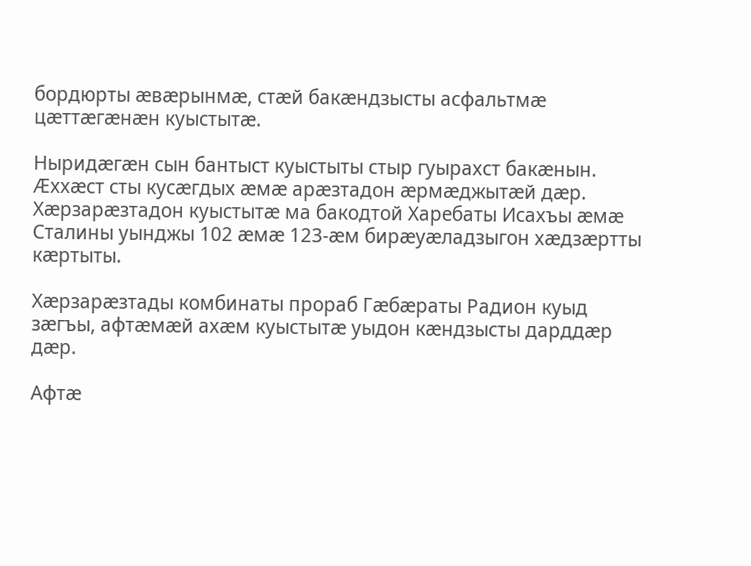бордюрты æвæрынмæ, стæй бакæндзысты асфальтмæ цæттæгæнæн куыстытæ.

Ныридæгæн сын бантыст куыстыты стыр гуырахст бакæнын. Æххæст сты кусæгдых æмæ арæзтадон æрмæджытæй дæр. Хæрзарæзтадон куыстытæ ма бакодтой Харебаты Исахъы æмæ Сталины уынджы 102 æмæ 123-æм бирæуæладзыгон хæдзæртты кæртыты.

Хæрзарæзтады комбинаты прораб Гæбæраты Радион куыд зæгъы, афтæмæй ахæм куыстытæ уыдон кæндзысты дарддæр дæр.

Афтæ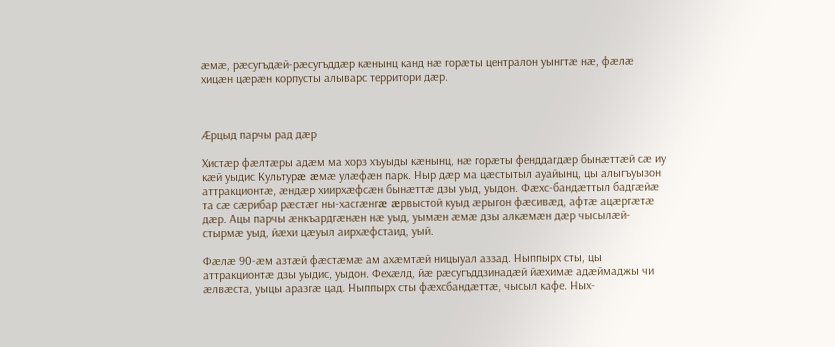æмæ, рæсугъдæй-рæсугъддæр кæнынц канд нæ горæты централон уынгтæ нæ, фæлæ хицæн цæрæн корпусты алыварс территори дæр.



Æрцыд парчы рад дæр

Хистæр фæлтæры адæм ма хорз хъуыды кæнынц, нæ горæты фенддагдæр бынæттæй сæ иу кæй уыдис Культурæ æмæ улæфæн парк. Ныр дæр ма цæстытыл ауайынц, цы алыгъуызон аттракционтæ, æндæр хиирхæфсæн бынæттæ дзы уыд, уыдон. Фæхс-бандæттыл бадгæйæ та сæ сæрибар рæстæг ны-хасгæнгæ æрвыстой куыд æрыгон фæсивæд, афтæ ацæргæтæ дæр. Ацы парчы æнкъардгæнæн нæ уыд, уымæн æмæ дзы алкæмæн дæр чысылæй-стырмæ уыд, йæхи цæуыл аирхæфстаид, уый.

Фæлæ 90-æм азтæй фæстæмæ ам ахæмтæй ницыуал аззад. Ныппырх сты, цы аттракционтæ дзы уыдис, уыдон. Фехæлд, йæ рæсугъддзинадæй йæхимæ адæймаджы чи æлвæста, уыцы аразгæ цад. Ныппырх сты фæхсбандæттæ, чысыл кафе. Ных-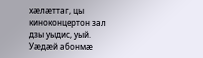хæлæттаг, цы киноконцертон зал дзы уыдис, уый. Уæдæй абонмæ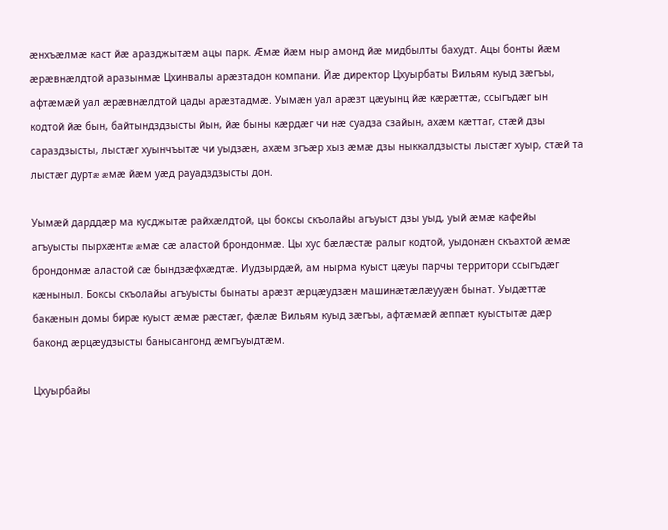æнхъæлмæ каст йæ аразджытæм ацы парк. Æмæ йæм ныр амонд йæ мидбылты бахудт. Ацы бонты йæм æрæвнæлдтой аразынмæ Цхинвалы арæзтадон компани. Йæ директор Цхуырбаты Вильям куыд зæгъы, афтæмæй уал æрæвнæлдтой цады арæзтадмæ. Уымæн уал арæзт цæуынц йæ кæрæттæ, ссыгъдæг ын кодтой йæ бын, байтындздзысты йын, йæ быны кæрдæг чи нæ суадза сзайын, ахæм кæттаг, стæй дзы сараздзысты, лыстæг хуынчъытæ чи уыдзæн, ахæм згъæр хыз æмæ дзы ныккалдзысты лыстæг хуыр, стæй та лыстæг дуртæ æмæ йæм уæд рауадздзысты дон.

Уымæй дарддæр ма кусджытæ райхæлдтой, цы боксы скъолайы агъуыст дзы уыд, уый æмæ кафейы агъуысты пырхæнтæ æмæ сæ аластой брондонмæ. Цы хус бæлæстæ ралыг кодтой, уыдонæн скъахтой æмæ брондонмæ аластой сæ бындзæфхæдтæ. Иудзырдæй, ам нырма куыст цæуы парчы территори ссыгъдæг кæныныл. Боксы скъолайы агъуысты бынаты арæзт æрцæудзæн машинæтæлæууæн бынат. Уыдæттæ бакæнын домы бирæ куыст æмæ рæстæг, фæлæ Вильям куыд зæгъы, афтæмæй æппæт куыстытæ дæр баконд æрцæудзысты банысангонд æмгъуыдтæм.

Цхуырбайы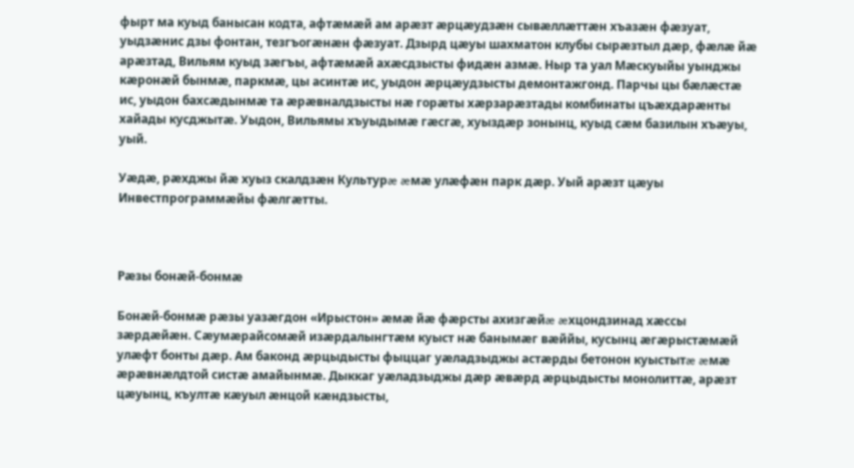фырт ма куыд банысан кодта, афтæмæй ам арæзт æрцæудзæн сывæллæттæн хъазæн фæзуат, уыдзæнис дзы фонтан, тезгъогæнæн фæзуат. Дзырд цæуы шахматон клубы сырæзтыл дæр, фæлæ йæ арæзтад, Вильям куыд зæгъы, афтæмæй ахæсдзысты фидæн азмæ. Ныр та уал Мæскуыйы уынджы кæронæй бынмæ, паркмæ, цы асинтæ ис, уыдон æрцæудзысты демонтажгонд. Парчы цы бæлæстæ ис, уыдон бахсæдынмæ та æрæвналдзысты нæ горæты хæрзарæзтады комбинаты цъæхдарæнты хайады кусджытæ. Уыдон, Вильямы хъуыдымæ гæсгæ, хуыздæр зонынц, куыд сæм базилын хъæуы, уый.

Уæдæ, рæхджы йæ хуыз скалдзæн Культурæ æмæ улæфæн парк дæр. Уый арæзт цæуы Инвестпрограммæйы фæлгæтты.



Рæзы бонæй-бонмæ

Бонæй-бонмæ рæзы уазæгдон «Ирыстон» æмæ йæ фæрсты ахизгæйæ æхцондзинад хæссы зæрдæйæн. Сæумæрайсомæй изæрдалынгтæм куыст нæ банымæг вæййы, кусынц æгæрыстæмæй улæфт бонты дæр. Ам баконд æрцыдысты фыццаг уæладзыджы астæрды бетонон куыстытæ æмæ æрæвнæлдтой систæ амайынмæ. Дыккаг уæладзыджы дæр æвæрд æрцыдысты монолиттæ, арæзт цæуынц, къултæ кæуыл æнцой кæндзысты,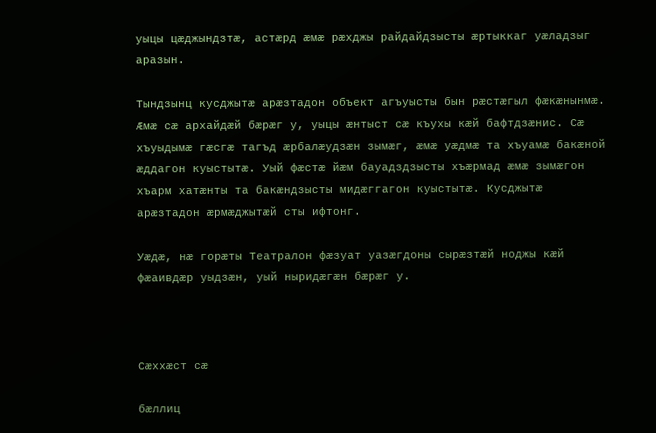уыцы цæджындзтæ, астæрд æмæ рæхджы райдайдзысты æртыккаг уæладзыг аразын.

Тындзынц кусджытæ арæзтадон объект агъуысты бын рæстæгыл фæкæнынмæ. Æмæ сæ архайдæй бæрæг у, уыцы æнтыст сæ къухы кæй бафтдзæнис. Сæ хъуыдымæ гæсгæ тагъд æрбалæудзæн зымæг, æмæ уæдмæ та хъуамæ бакæной æддагон куыстытæ. Уый фæстæ йæм бауадздзысты хъæрмад æмæ зымæгон хъарм хатæнты та бакæндзысты мидæггагон куыстытæ. Кусджытæ арæзтадон æрмæджытæй сты ифтонг.

Уæдæ, нæ горæты Театралон фæзуат уазæгдоны сырæзтæй ноджы кæй фæаивдæр уыдзæн, уый ныридæгæн бæрæг у.



Сæххæст сæ

бæллиц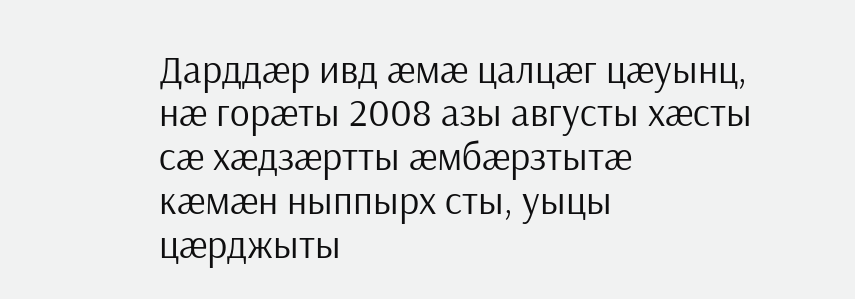Дарддæр ивд æмæ цалцæг цæуынц, нæ горæты 2008 азы августы хæсты сæ хæдзæртты æмбæрзтытæ кæмæн ныппырх сты, уыцы цæрджыты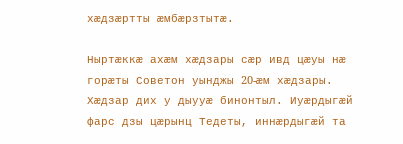хæдзæртты æмбæрзтытæ.

Ныртæккæ ахæм хæдзары сæр ивд цæуы нæ горæты Советон уынджы 20-æм хæдзары. Хæдзар дих у дыууæ бинонтыл. Иуæрдыгæй фарс дзы цæрынц Тедеты, иннæрдыгæй та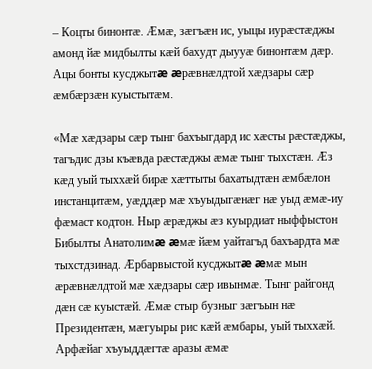– Коцты бинонтæ. Æмæ, зæгъæн ис, уыцы иурæстæджы амонд йæ мидбылты кæй бахудт дыууæ бинонтæм дæр. Ацы бонты кусджытæ æрæвнæлдтой хæдзары сæр æмбæрзæн куыстытæм.

«Мæ хæдзары сæр тынг бахъыгдард ис хæсты рæстæджы, тагъдис дзы къæвда рæстæджы æмæ тынг тыхстæн. Æз кæд уый тыххæй бирæ хæттыты бахатыдтæн æмбæлон инстанцитæм, уæддæр мæ хъуыдыгæнæг нæ уыд æмæ-иу фæмаст кодтон. Ныр æрæджы æз куырдиат ныффыстон Бибылты Анатолимæ æмæ йæм уайтагъд бахъардта мæ тыхстдзинад. Æрбарвыстой кусджытæ æмæ мын æрæвнæлдтой мæ хæдзары сæр ивынмæ. Тынг райгонд дæн сæ куыстæй. Æмæ стыр бузныг зæгъын нæ Президентæн, мæгуыры рис кæй æмбары, уый тыххæй. Арфæйаг хъуыддæгтæ аразы æмæ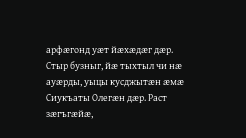арфæгонд уæт йæхæдæг дæр. Стыр бузныг, йæ тыхтыл чи нæ ауæрды, уыцы кусджытæн æмæ Сиукъаты Олегæн дæр. Раст зæгъгæйæ,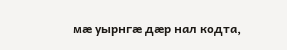мæ уырнгæ дæр нал кодта,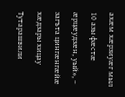ахæм хæрзиуæг мыл 10 азы фæстæ æрцæудзæн, уый», – загъта цингæнгæйæ хæдзары хицау Тутарашвили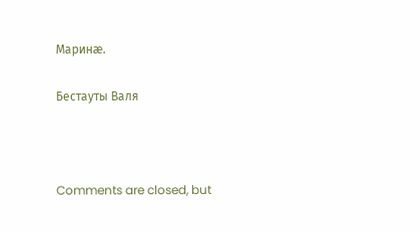Маринæ.

Бестауты Валя



Comments are closed, but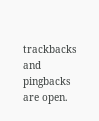trackbacks and pingbacks are open.